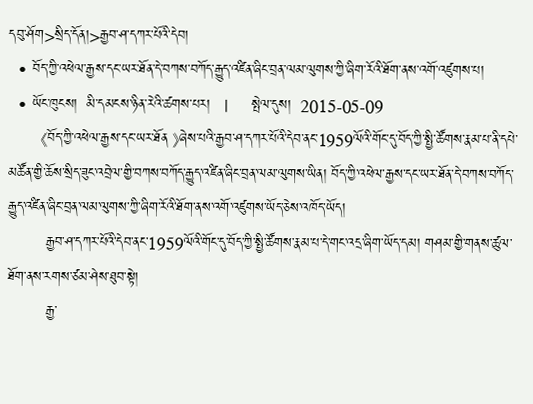དབུ་ཤོག>སྲིད་དོན།>རྒྱབ་ཤ་དཀར་པོའི་དེབ།
  • བོད་ཀྱི་འཕེལ་རྒྱས་དང་ཡར་ཐོན་དེ་བཀས་བཀོད་རྒྱུད་འཛིན་ཞིང་བྲན་ལམ་ལུགས་ཀྱི་ཞིག་རོའི་ཐོག་ནས་འགོ་འཛུགས་པ།
  • ཡོང་ཁུངས།  མི་དམངས་ཉིན་རེའི་ཚགས་པར།   |     སྤེལ་དུས།  2015-05-09
        《བོད་ཀྱི་འཕེལ་རྒྱས་དང་ཡར་ཐོན 》ཞེས་པའི་རྒྱབ་ཤ་དཀར་པོའི་དེབ་ནང་1959ལོའི་གོང་དུ་བོད་ཀྱི་སྤྱི་ཚོགས་རྣམ་པ་ནི་དཔེ་མཚོན་གྱི་ཆོས་སྲིད་ཟུང་འབྲེལ་གྱི་བཀས་བཀོད་རྒྱུད་འཛིན་ཞིང་བྲན་ལམ་ལུགས་ཡིན། བོད་ཀྱི་འཕེལ་རྒྱས་དང་ཡར་ཐོན་དེ་བཀས་བཀོད་རྒྱུད་འཛིན་ཞིང་བྲན་ལམ་ལུགས་ཀྱི་ཞིག་རོའི་ཐོག་ནས་འགོ་འཛུགས་ཡོད་ཅེས་འཁོད་ཡོད།
        རྒྱབ་ཤ་དཀར་པོའི་དེབ་ནང་1959ལོའི་གོང་དུ་བོད་ཀྱི་སྤྱི་ཚོགས་རྣམ་པ་དེ་གང་འདྲ་ཞིག་ཡོད་དམ། གཤམ་གྱི་གནས་ཚུལ་ཐོག་ནས་རགས་ཙམ་ཤེས་ཐུབ་སྟེ།
        རྒྱ་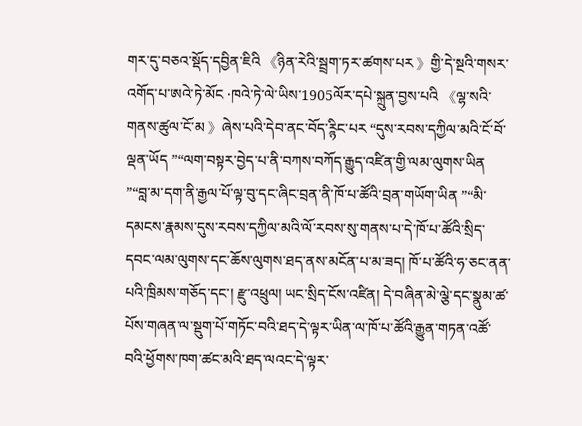གར་དུ་བཅའ་སྡོད་དབྱིན་ཇིའི 《ཉིན་རེའི་སྦྲག་ཏར་ཚགས་པར 》གྱི་དེ་སྔའི་གསར་འགོད་པ་ཨའེ་ཏེ་མོང ·ཁའེ་ཏེ་ལེ་ཡིས་1905ལོར་དཔེ་སྐྲུན་བྱས་པའི 《ལྷ་སའི་གནས་ཚུལ་ངོ་མ 》ཞེས་པའི་དེབ་ནང་བོད་ཪྙིང་པར “དུས་རབས་དཀྱིལ་མའི་ངོ་བོ་ལྡན་ཡོད ”“ལག་བསྟར་བྱེད་པ་ནི་བཀས་བཀོད་རྒྱུད་འཛིན་གྱི་ལམ་ལུགས་ཡིན ”“བླ་མ་དག་ནི་རྒྱལ་པོ་ལྟ་བུ་དང་ཞིང་བྲན་ནི་ཁོ་པ་ཚོའི་བྲན་གཡོག་ཡིན ”“མི་དམངས་རྣམས་དུས་རབས་དཀྱིལ་མའི་ལོ་རབས་སུ་གནས་པ་དེ་ཁོ་པ་ཚོའི་སྲིད་དབང་ལམ་ལུགས་དང་ཆོས་ལུགས་ཐད་ནས་མངོན་པ་མ་ཟད། ཁོ་པ་ཚོའི་ཧ་ཅང་ནན་པའི་ཁྲིམས་གཅོད་དང་། རྫུ་འཕྲུལ། ཡང་སྲིད་ངོས་འཛིན། དེ་བཞིན་མེ་ལྕེ་དང་སྣུམ་ཚ་པོས་གཞན་ལ་སྡུག་པོ་གཏོང་བའི་ཐད་དེ་ལྟར་ཡིན་ལ་ཁོ་པ་ཚོའི་རྒྱུན་གཏན་འཚོ་བའི་ཕྱོགས་ཁག་ཚང་མའི་ཐད་ལའང་དེ་ལྟར་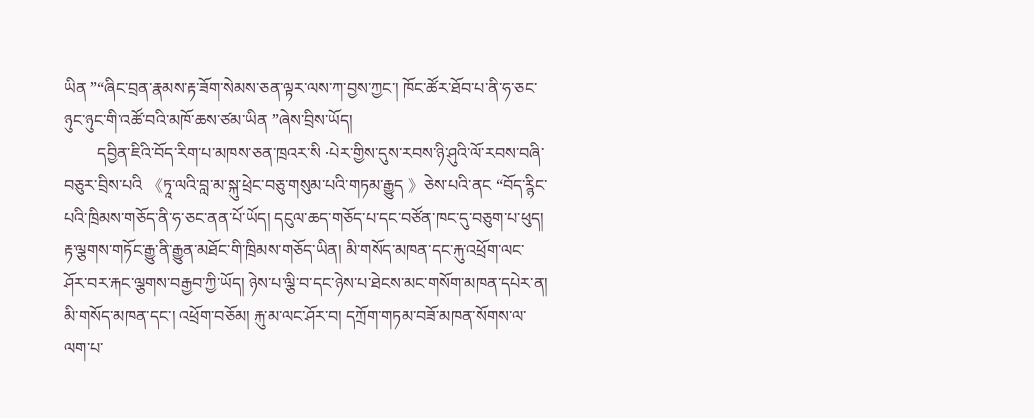ཡིན ”“ཞིང་བྲན་རྣམས་རྟ་ཟོག་སེམས་ཅན་ལྟར་ལས་ཀ་བྱས་ཀྱང་། ཁོང་ཚོར་ཐོབ་པ་ནི་ཧ་ཅང་ཉུང་ཉུང་གི་འཚོ་བའི་མཁོ་ཆས་ཙམ་ཡིན ”ཞེས་བྲིས་ཡོད།
        དབྱིན་ཇིའི་བོད་རིག་པ་མཁས་ཅན་ཁྲའར་སི ·པེར་གྱིས་དུས་རབས་ཉི་ཤུའི་ལོ་རབས་བཞི་བཅུར་བྲིས་པའི 《ཏཱ་ལའི་བླ་མ་སྐུ་ཕྲེང་བཅུ་གསུམ་པའི་གཏམ་རྒྱུད 》ཅེས་པའི་ནང “བོད་ཪྙིང་པའི་ཁྲིམས་གཅོད་ནི་ཧ་ཅང་ནན་པོ་ཡོད། དངུལ་ཆད་གཅོད་པ་དང་བཙོན་ཁང་དུ་བཅུག་པ་ཕུད། རྟ་ལྕགས་གཏོང་རྒྱུ་ནི་རྒྱུན་མཐོང་གི་ཁྲིམས་གཅོད་ཡིན། མི་གསོད་མཁན་དང་རྐུ་འཕྲོག་ལང་ཤོར་བར་རྐང་ལྕགས་བརྒྱབ་ཀྱི་ཡོད། ཉེས་པ་ལྕི་བ་དང་ཉེས་པ་ཐེངས་མང་གསོག་མཁན་དཔེར་ན། མི་གསོད་མཁན་དང་། འཕྲོག་བཅོམ། རྐུ་མ་ལང་ཤོར་བ། དཀྲོག་གཏམ་བཟོ་མཁན་སོགས་ལ་ལག་པ་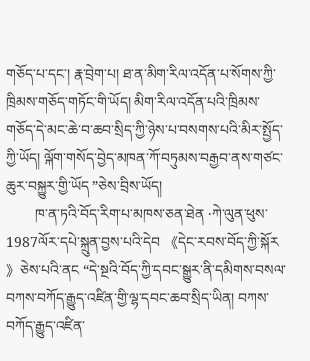གཅོད་པ་དང་། རྣ་བྲེག་པ། ཐ་ན་མིག་རིལ་འདོན་པ་སོགས་ཀྱི་ཁྲིམས་གཅོད་གཏོང་གི་ཡོད། མིག་རིལ་འདོན་པའི་ཁྲིམས་གཅོད་དེ་མང་ཆེ་བ་ཆབ་སྲིད་ཀྱི་ཉེས་པ་བསགས་པའི་མིར་སྤྱོད་ཀྱི་ཡོད། ལྐོག་གསོད་བྱེད་མཁན་ཀོ་བཏུམས་བརྒྱབ་ནས་གཙང་ཆུར་བསྐྱུར་གྱི་ཡོད ”ཅེས་བྲིས་ཡོད།
        ཁ་ན་ཏའི་བོད་རིག་པ་མཁས་ཅན་ཐེན ·ཀེ་ལུན་ཕུས་1987ལོར་དཔེ་སྐྲུན་བྱས་པའི་དེབ 《དེང་རབས་བོད་ཀྱི་སྐོར 》ཅེས་པའི་ནང “དེ་སྔའི་བོད་ཀྱི་དབང་སྒྱུར་ནི་དམིགས་བསལ་བཀས་བཀོད་རྒྱུད་འཛིན་གྱི་ལྷ་དབང་ཆབ་སྲིད་ཡིན། བཀས་བཀོད་རྒྱུད་འཛིན་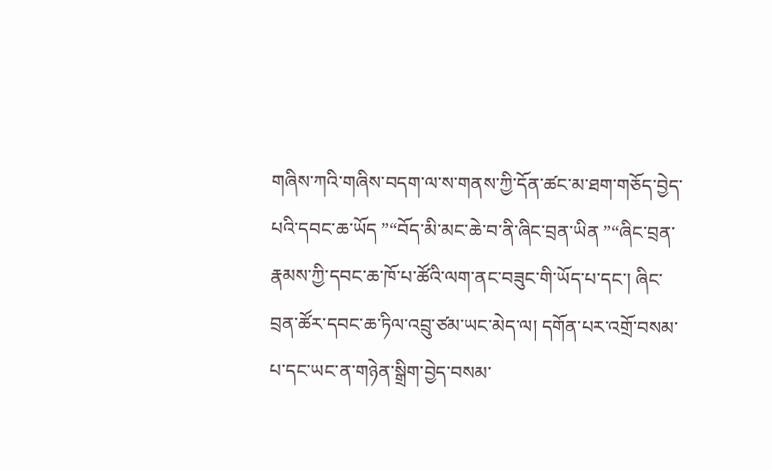གཞིས་ཀའི་གཞིས་བདག་ལ་ས་གནས་ཀྱི་དོན་ཚང་མ་ཐག་གཅོད་བྱེད་པའི་དབང་ཆ་ཡོད ”“བོད་མི་མང་ཆེ་བ་ནི་ཞིང་བྲན་ཡིན ”“ཞིང་བྲན་རྣམས་ཀྱི་དབང་ཆ་ཁོ་པ་ཚོའི་ལག་ནང་བཟུང་གི་ཡོད་པ་དང་། ཞིང་བྲན་ཚོར་དབང་ཆ་ཏིལ་འབྲུ་ཙམ་ཡང་མེད་ལ། དགོན་པར་འགྲོ་བསམ་པ་དང་ཡང་ན་གཉེན་སྒྲིག་བྱེད་བསམ་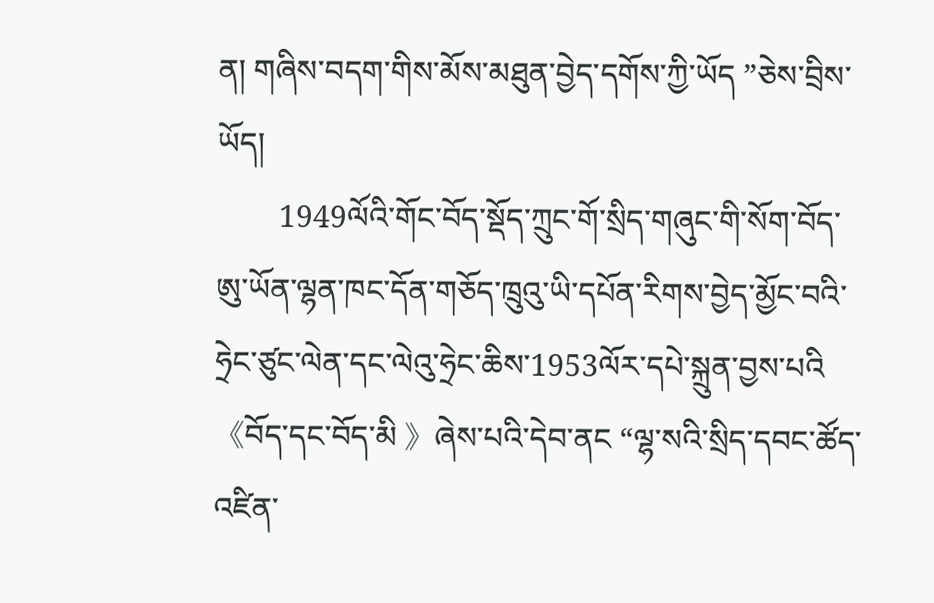ན། གཞིས་བདག་གིས་མོས་མཐུན་བྱེད་དགོས་ཀྱི་ཡོད ”ཅེས་བྲིས་ཡོད།
        1949ལོའི་གོང་བོད་སྡོད་ཀྲུང་གོ་སྲིད་གཞུང་གི་སོག་བོད་ཨུ་ཡོན་ལྷན་ཁང་དོན་གཅོད་ཁྲུའུ་ཡི་དཔོན་རིགས་བྱེད་མྱོང་བའི་ཧྲེང་ཙུང་ལེན་དང་ལེའུ་ཧྲེང་ཆིས་1953ལོར་དཔེ་སྐྲུན་བྱས་པའི 《བོད་དང་བོད་མི 》ཞེས་པའི་དེབ་ནང “ལྷ་སའི་སྲིད་དབང་ཚོད་འཛིན་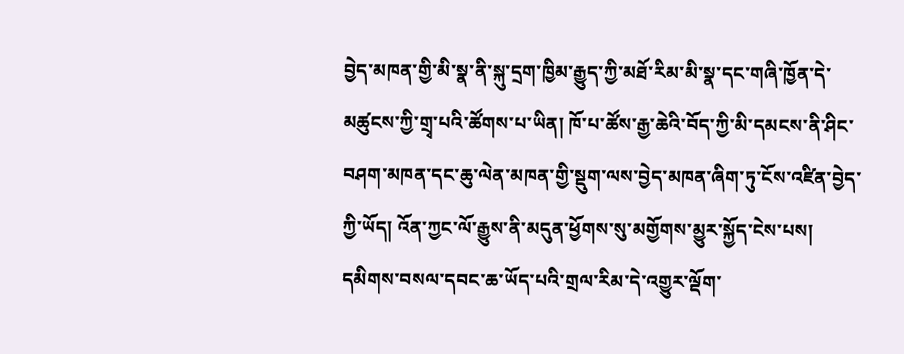བྱེད་མཁན་གྱི་མི་སྣ་ནི་སྐུ་དྲག་ཁྱིམ་རྒྱུད་ཀྱི་མཐོ་རིམ་མི་སྣ་དང་གཞི་ཁྱོན་དེ་མཚུངས་ཀྱི་གྲྭ་པའི་ཚོགས་པ་ཡིན། ཁོ་པ་ཚོས་རྒྱ་ཆེའི་བོད་ཀྱི་མི་དམངས་ནི་ཤིང་བཤག་མཁན་དང་ཆུ་ལེན་མཁན་གྱི་སྡུག་ལས་བྱེད་མཁན་ཞིག་ཏུ་ངོས་འཛིན་བྱེད་ཀྱི་ཡོད། འོན་ཀྱང་ལོ་རྒྱུས་ནི་མདུན་ཕྱོགས་སུ་མགྱོགས་མྱུར་སྐྱོད་ངེས་པས། དམིགས་བསལ་དབང་ཆ་ཡོད་པའི་གྲལ་རིམ་དེ་འགྱུར་ལྡོག་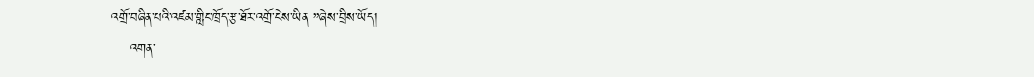འགྲོ་བཞིན་པའི་འཛམ་གླིང་ཁྲོད་རྩ་ཐོར་འགྲོ་ངེས་ཡིན ”ཞེས་བྲིས་ཡོད།
    འགན་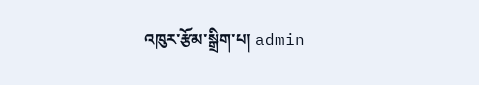འཁུར་རྩོམ་སྒྲིག་པ། admin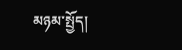མཉམ་སྤྱོད།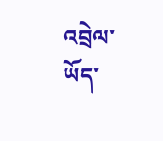འབྲེལ་ཡོད་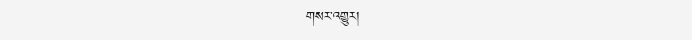གསར་འགྱུར།